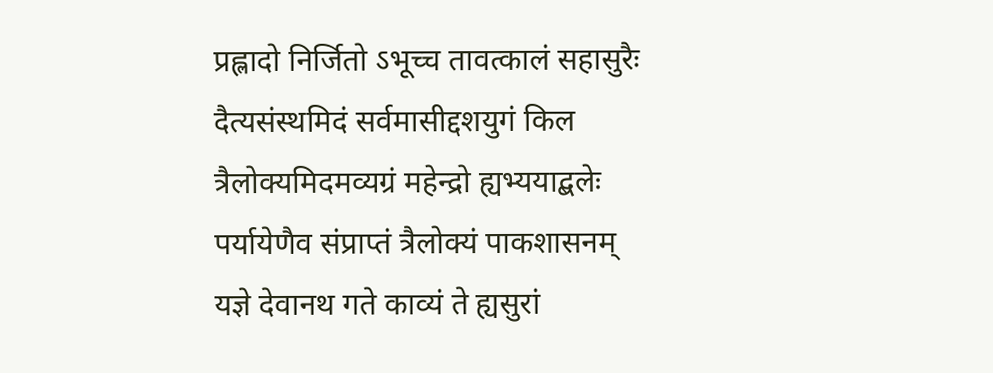प्रह्लादो निर्जितो ऽभूच्च तावत्कालं सहासुरैः
दैत्यसंस्थमिदं सर्वमासीद्दशयुगं किल
त्रैलोक्यमिदमव्यग्रं महेन्द्रो ह्यभ्ययाद्बलेः
पर्यायेणैव संप्राप्तं त्रैलोक्यं पाकशासनम्
यज्ञे देवानथ गते काव्यं ते ह्यसुरां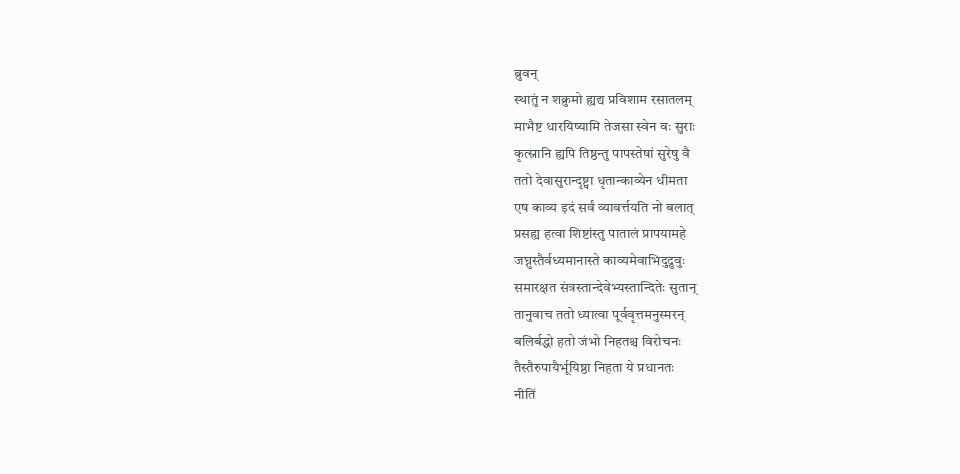ब्रुवन्
स्थातुं न शक्रुमो ह्यद्य प्रविशाम रसातलम्
माभैष्ट धारयिष्यामि तेजसा स्वेन वः सुराः
कृत्स्नानि ह्यपि तिष्ठन्तु पापस्तेषां सुरेषु वै
ततो देवासुरान्दृष्ट्वा धृतान्काव्येन धीमता
एष काव्य इदं सर्वं व्यावर्त्तयति नो बलात्
प्रसह्य हत्वा शिष्टांस्तु पातालं प्रापयामहे
जघ्नुस्तैर्वध्यमानास्ते काव्यमेवाभिदुद्रुवुः
समारक्षत संत्रस्तान्देवेभ्यस्तान्दितेः सुतान्
तानुवाच ततो ध्यात्वा पूर्ववृत्तमनुस्मरन्
बलिर्बद्धो हतो जंभो निहतश्च विरोचनः
तैस्तैरुपायैर्भूयिष्ठा निहता ये प्रधानतः
नीतिं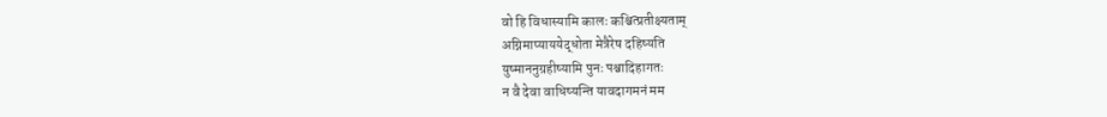वो हि विधास्यामि कालः कश्चित्प्रतीक्ष्यताम्
अग्निमाप्याययेद्धोता मेत्रैरेष दहिष्यति
युष्माननुग्रहीष्यामि पुनः पश्चादिहागतः
न वै देवा वाधिष्यन्ति यावदागमनं मम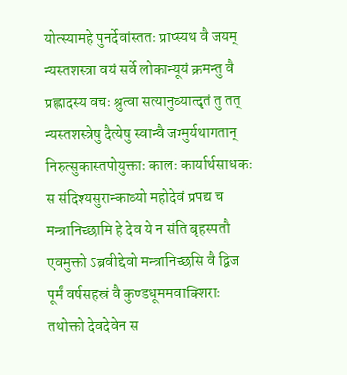योत्स्यामहे पुनर्देवांस्ततः प्राप्स्यथ वै जयम्
न्यस्तशस्त्रा वयं सर्वे लोकान्यूयं क्रमन्तु वै
प्रह्लादस्य वचः श्रुत्वा सत्यानुव्यात्दृतं तु तत्
न्यस्तशस्त्रेषु दैत्येषु स्वान्वै जग्मुर्यथागतान्
निरुत्सुकास्तपोयुक्ताः कालः कार्यार्थसाधकः
स संदिश्यसुरान्काव्यो महोदेवं प्रपद्य च
मन्त्रानिच्छामि हे देव ये न संति बृहस्पतौ
एवमुक्तो ऽब्रवीद्देवो मन्त्रानिच्छसि वै द्विज
पूर्मं वर्षसहस्रं वै कुण्डधूममवाक्शिराः
तथोक्तो देवदेवेन स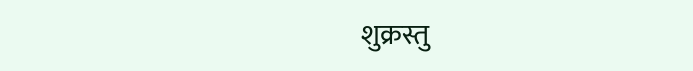शुक्रस्तु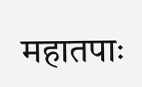महातपाः